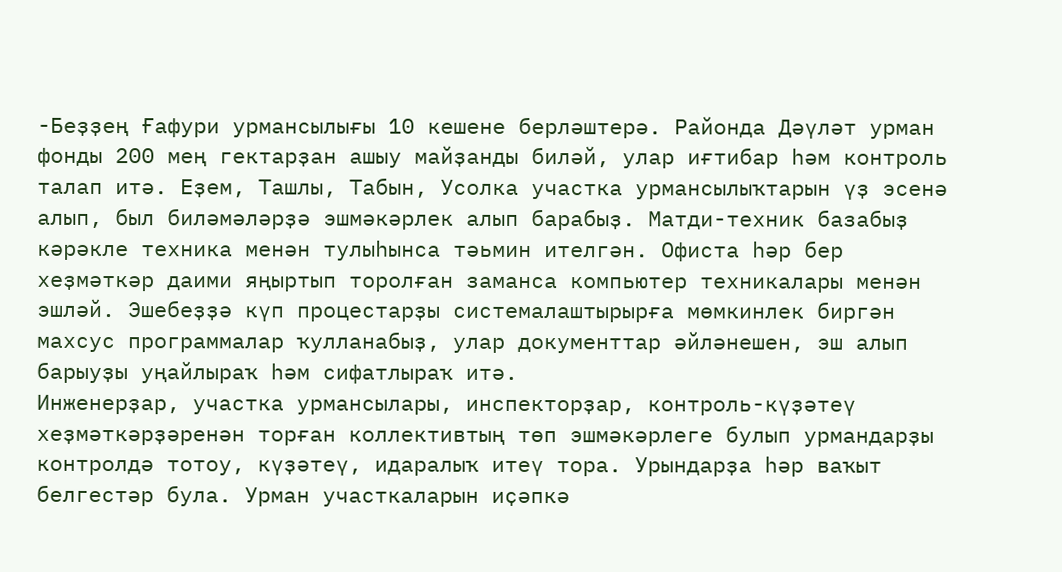-Беҙҙең Ғафури урмансылығы 10 кешене берләштерә. Районда Дәүләт урман фонды 200 мең гектарҙан ашыу майҙанды биләй, улар иғтибар һәм контроль талап итә. Еҙем, Ташлы, Табын, Усолка участка урмансылыҡтарын үҙ эсенә алып, был биләмәләрҙә эшмәкәрлек алып барабыҙ. Матди-техник базабыҙ кәрәкле техника менән тулыһынса тәьмин ителгән. Офиста һәр бер хеҙмәткәр даими яңыртып торолған заманса компьютер техникалары менән эшләй. Эшебеҙҙә күп процестарҙы системалаштырырға мөмкинлек биргән махсус программалар ҡулланабыҙ, улар документтар әйләнешен, эш алып барыуҙы уңайлыраҡ һәм сифатлыраҡ итә.
Инженерҙар, участка урмансылары, инспекторҙар, контроль-күҙәтеү хеҙмәткәрҙәренән торған коллективтың төп эшмәкәрлеге булып урмандарҙы контролдә тотоу, күҙәтеү, идаралыҡ итеү тора. Урындарҙа һәр ваҡыт белгестәр була. Урман участкаларын иҫәпкә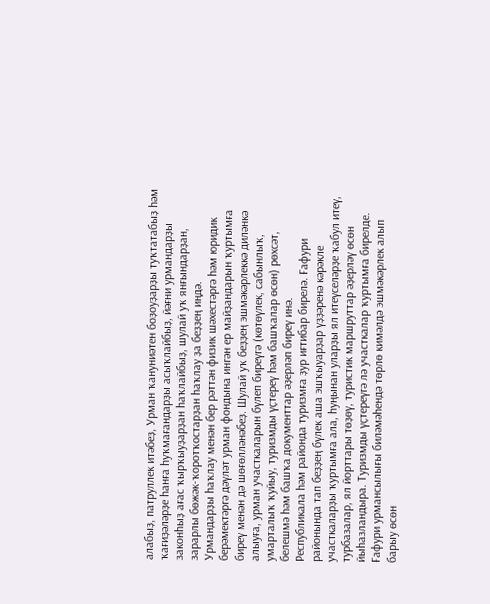алабыҙ, патруллек итәбеҙ, Урман ҡануниәтен боҙоуҙарҙы туҡтатабыҙ һәм ҡағиҙәләрҙе һанға һуҡмағандарҙы асыҡлайбыҙ, йәғни урмандарҙы законһыҙ ағас ҡырҡыуҙарҙан һаҡлайбыҙ, шулай уҡ янғындарҙан, зарарлы бөжәк-ҡоротҡостарҙан һаҡлау ҙа беҙҙең иңдә.
Урмандарҙы һаҡлау менән бер рәттән физик шәхестәргә һәм юридик берәмектәргә дәүләт урман фондына ингән ер майҙандарын ҡуртымға биреү менән дә шөғөлләнәбеҙ. Шулай уҡ беҙҙең эшмәкәрлеккә диләнкә алыуға, урман участкаларын бүлеп биреүгә (көтөүлек, сабынлыҡ, умарталыҡ ҡуйыу, туризмды үҫтереү һәм башҡалар өсөн) рөхсәт, белешмә һәм башҡа документтар әҙерләп биреү инә.
Республикала һәм районда туризмға ҙур иғтибар бирелә. Ғафури районында тап беҙҙең бүлек аша эшҡыуарҙар үҙҙәренә кәрәкле участкаларҙы ҡуртымға ала, һуңынан уларҙы ял итеүселәрҙе ҡабул итеү, турбазалар, ял йорттары төҙөү, туристик маршруттар әҙерләү өсөн йыһазландыра. Туризмды үҫтереүгә лә участкалар ҡуртымға бирелде. Ғафури урмансылығы биләмәһендә төрлө кимәлдә эшмәкәрлек алып барыу өсөн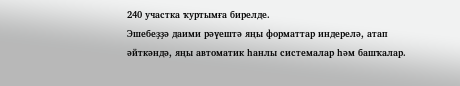240 участка ҡуртымға бирелде.
Эшебеҙҙә даими рәүештә яңы форматтар индерелә, атап әйткәндә, яңы автоматик һанлы системалар һәм башҡалар.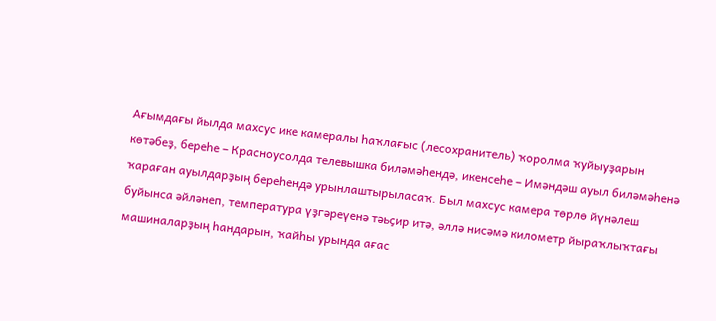Ағымдағы йылда махсус ике камералы һаҡлағыс (лесохранитель) ҡоролма ҡуйыуҙарын көтәбеҙ, береһе – Красноусолда телевышка биләмәһендә, икенсеһе – Имәндәш ауыл биләмәһенә ҡараған ауылдарҙың береһендә урынлаштырыласаҡ. Был махсус камера төрлө йүнәлеш буйынса әйләнеп, температура үҙгәреүенә тәьҫир итә, әллә нисәмә километр йыраҡлыҡтағы машиналарҙың һандарын, ҡайһы урында ағас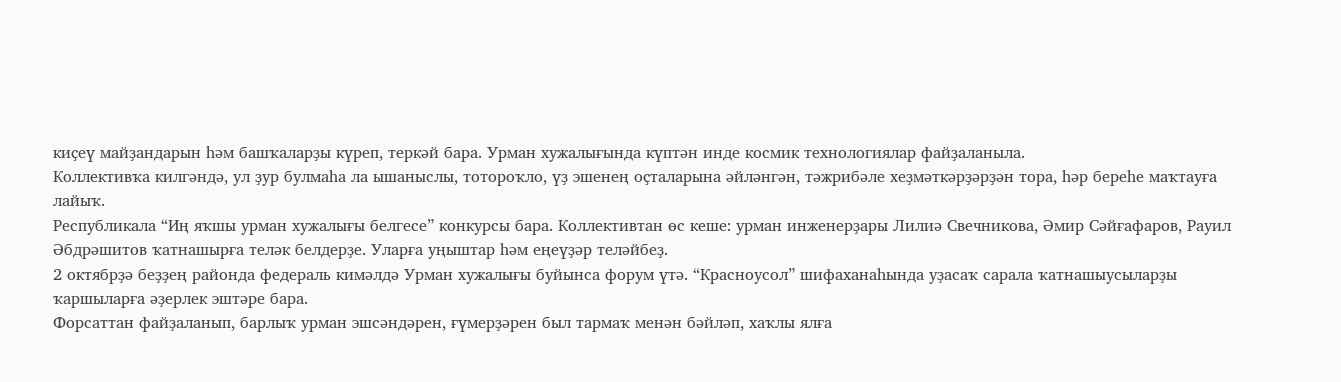киҫеү майҙандарын һәм башҡаларҙы күреп, теркәй бара. Урман хужалығында күптән инде космик технологиялар файҙаланыла.
Коллективҡа килгәндә, ул ҙур булмаһа ла ышаныслы, тотороҡло, үҙ эшенең оҫталарына әйләнгән, тәжрибәле хеҙмәткәрҙәрҙән тора, һәр береһе маҡтауға лайыҡ.
Республикала “Иң яҡшы урман хужалығы белгесе” конкурсы бара. Коллективтан өс кеше: урман инженерҙары Лилиә Свечникова, Әмир Сәйғафаров, Рауил Әбдрәшитов ҡатнашырға теләк белдерҙе. Уларға уңыштар һәм еңеүҙәр теләйбеҙ.
2 октябрҙә беҙҙең районда федераль кимәлдә Урман хужалығы буйынса форум үтә. “Красноусол” шифаханаһында уҙасаҡ сарала ҡатнашыусыларҙы ҡаршыларға әҙерлек эштәре бара.
Форсаттан файҙаланып, барлыҡ урман эшсәндәрен, ғүмерҙәрен был тармаҡ менән бәйләп, хаҡлы ялға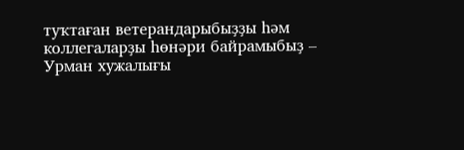туҡтаған ветерандарыбыҙҙы һәм коллегаларҙы һөнәри байрамыбыҙ – Урман хужалығы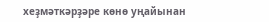хеҙмәткәрҙәре көнө уңайынан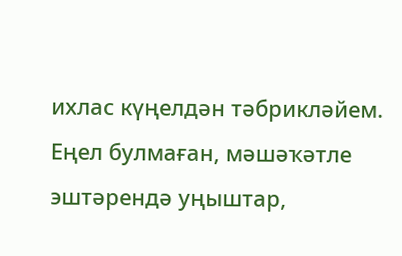ихлас күңелдән тәбрикләйем. Еңел булмаған, мәшәҡәтле эштәрендә уңыштар,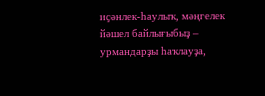иҫәнлек-һаулыҡ, мәңгелек йәшел байлығыбыҙ – урмандарҙы һаҡлауҙа,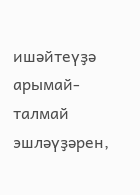ишәйтеүҙә арымай-талмай эшләүҙәрен,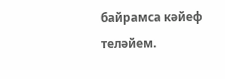байрамса кәйеф теләйем.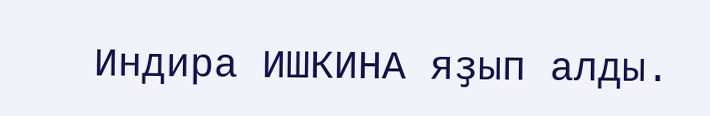Индира ИШКИНА яҙып алды.